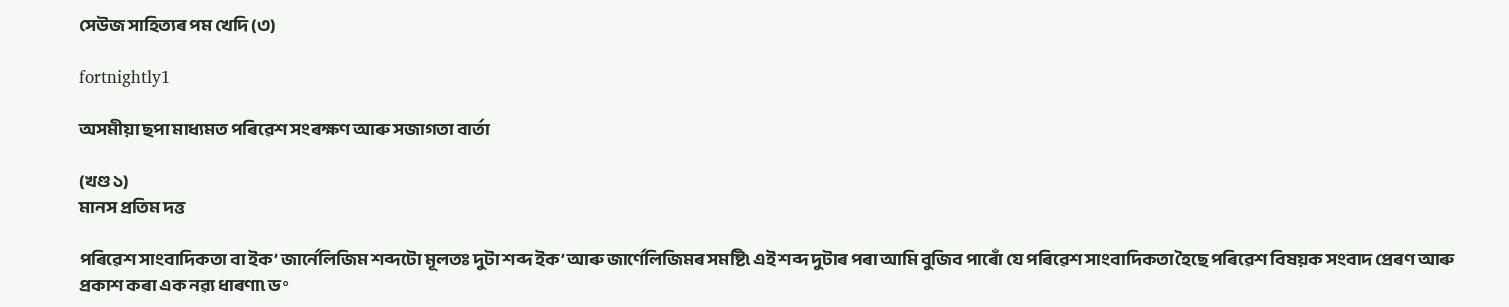সেউজ সাহিত্যৰ পম খেদি (৩)

fortnightly1

অসমীয়া ছপা মাধ্যমত পৰিৱেশ সংৰক্ষণ আৰু সজাগতা বার্তা

(খণ্ড ১)
মানস প্রতিম দত্ত

পৰিৱেশ সাংবাদিকতা বা ইক’ জাৰ্নেলিজিম শব্দটো মূলতঃ দুটা শব্দ ইক’ আৰু জাৰ্ণেলিজিমৰ সমষ্টি৷ এই শব্দ দুটাৰ পৰা আমি বুজিব পাৰোঁ যে পৰিৱেশ সাংবাদিকতা হৈছে পৰিৱেশ বিষয়ক সংবাদ প্ৰেৰণ আৰু প্ৰকাশ কৰা এক নৱ্য ধাৰণা৷ ড॰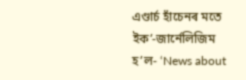এণ্ডাৰ্চ হাঁচেনৰ মতে ইক’-জাৰ্নেলিজিম হ’ল- ‘News about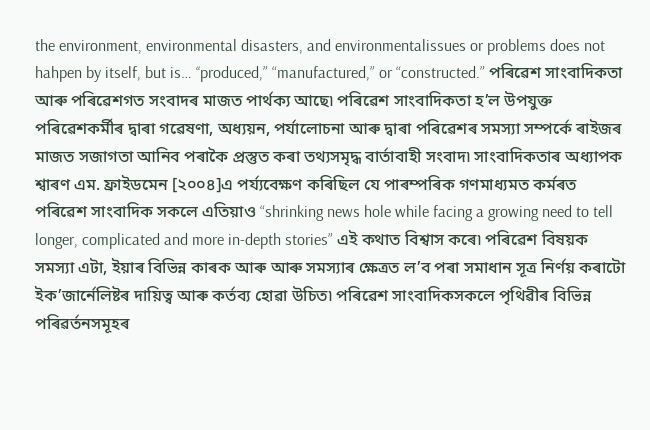the environment, environmental disasters, and environmentalissues or problems does not hahpen by itself, but is… ‘‘produced,” “manufactured,” or “constructed.” পৰিৱেশ সাংবাদিকতা আৰু পৰিৱেশগত সংবাদৰ মাজত পাৰ্থক্য আছে৷ পৰিৱেশ সাংবাদিকতা হ’ল উপযুক্ত পৰিৱেশকৰ্মীৰ দ্বাৰা গৱেষণা, অধ্যয়ন, পৰ্যালোচনা আৰু দ্বাৰা পৰিৱেশৰ সমস্যা সম্পৰ্কে ৰাইজৰ মাজত সজাগতা আনিব পৰাকৈ প্ৰস্তুত কৰা তথ্যসমৃদ্ধ বাৰ্তাবাহী সংবাদ৷ সাংবাদিকতাৰ অধ্যাপক শ্বাৰণ এম. ফ্ৰাইডমেন [২০০৪]এ পৰ্য্যবেক্ষণ কৰিছিল যে পাৰম্পৰিক গণমাধ্যমত কৰ্মৰত পৰিৱেশ সাংবাদিক সকলে এতিয়াও “shrinking news hole while facing a growing need to tell longer, complicated and more in-depth stories” এই কথাত বিশ্বাস কৰে৷ পৰিৱেশ বিষয়ক সমস্যা এটা, ইয়াৰ বিভিন্ন কাৰক আৰু আৰু সমস্যাৰ ক্ষেত্ৰত ল’ব পৰা সমাধান সূত্ৰ নিৰ্ণয় কৰাটো ইক’জাৰ্নেলিষ্টৰ দায়িত্ব আৰু কৰ্তব্য হোৱা উচিত৷ পৰিৱেশ সাংবাদিকসকলে পৃথিৱীৰ বিভিন্ন পৰিৱৰ্তনসমূহৰ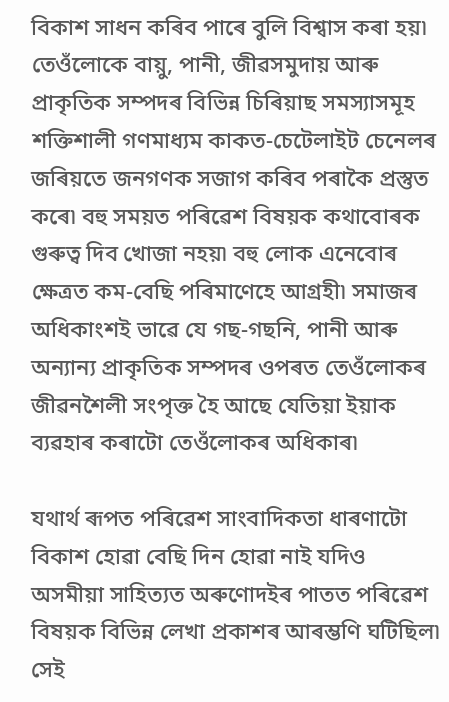বিকাশ সাধন কৰিব পাৰে বুলি বিশ্বাস কৰা হয়৷ তেওঁলোকে বায়ু, পানী, জীৱসমুদায় আৰু প্ৰাকৃতিক সম্পদৰ বিভিন্ন চিৰিয়াছ সমস্যাসমূহ শক্তিশালী গণমাধ্যম কাকত-চেটেলাইট চেনেলৰ জৰিয়তে জনগণক সজাগ কৰিব পৰাকৈ প্ৰস্তুত কৰে৷ বহু সময়ত পৰিৱেশ বিষয়ক কথাবোৰক গুৰুত্ব দিব খোজা নহয়৷ বহু লোক এনেবোৰ ক্ষেত্ৰত কম-বেছি পৰিমাণেহে আগ্ৰহী৷ সমাজৰ অধিকাংশই ভাৱে যে গছ-গছনি, পানী আৰু অন্যান্য প্ৰাকৃতিক সম্পদৰ ওপৰত তেওঁলোকৰ জীৱনশৈলী সংপৃক্ত হৈ আছে যেতিয়া ইয়াক ব্যৱহাৰ কৰাটো তেওঁলোকৰ অধিকাৰ৷

যথাৰ্থ ৰূপত পৰিৱেশ সাংবাদিকতা ধাৰণাটো বিকাশ হোৱা বেছি দিন হোৱা নাই যদিও অসমীয়া সাহিত্যত অৰুণোদইৰ পাতত পৰিৱেশ বিষয়ক বিভিন্ন লেখা প্ৰকাশৰ আৰম্ভণি ঘটিছিল৷ সেই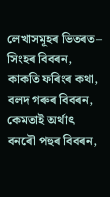লেখাসমূহৰ ভিতৰত– সিংহৰ বিবৰন, কাকতি ফৰিংৰ কথা, বলদ গৰুৰ বিবৰন, কেমতাই অৰ্থাৎ বনৰৌ পহুৰ বিবৰন,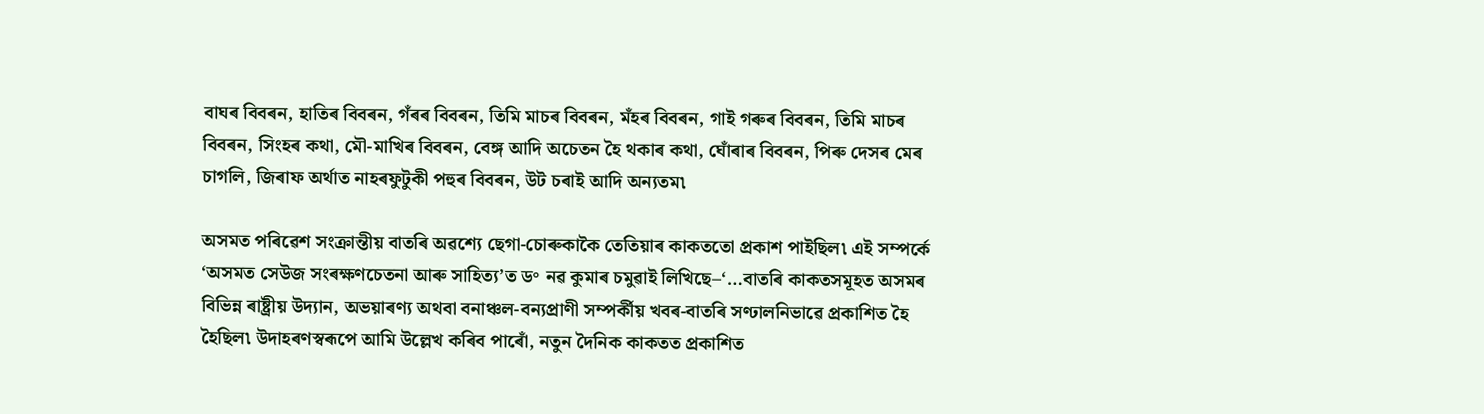বাঘৰ বিবৰন, হাতিৰ বিবৰন, গঁৰৰ বিবৰন, তিমি মাচৰ বিবৰন, মঁহৰ বিবৰন, গাই গৰুৰ বিবৰন, তিমি মাচৰ বিবৰন, সিংহৰ কথা, মৌ-মাখিৰ বিবৰন, বেঙ্গ আদি অচেতন হৈ থকাৰ কথা, ঘোঁৰাৰ বিবৰন, পিৰু দেসৰ মেৰ চাগলি, জিৰাফ অৰ্থাত নাহৰফুটুকী পহুৰ বিবৰন, উট চৰাই আদি অন্যতম৷

অসমত পৰিৱেশ সংক্ৰান্তীয় বাতৰি অৱশ্যে ছেগা-চোৰুকাকৈ তেতিয়াৰ কাকততো প্ৰকাশ পাইছিল৷ এই সম্পৰ্কে ‘অসমত সেউজ সংৰক্ষণচেতনা আৰু সাহিত্য’ত ড॰ নৱ কুমাৰ চমুৱাই লিখিছে–‘…বাতৰি কাকতসমূহত অসমৰ বিভিন্ন ৰাষ্ট্রীয় উদ্যান, অভয়াৰণ্য অথবা বনাঞ্চল-বন্যপ্ৰাণী সম্পৰ্কীয় খবৰ-বাতৰি সণ্ঢালনিভাৱে প্ৰকাশিত হৈ হৈছিল৷ উদাহৰণস্বৰূপে আমি উল্লেখ কৰিব পাৰোঁ, নতুন দৈনিক কাকতত প্ৰকাশিত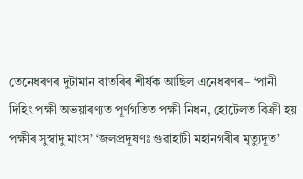তেনেধৰণৰ দুটামান বাতৰিৰ শীৰ্ষক আছিল এনেধৰণৰ– ‘পানী দিহিং পক্ষী অভয়াৰণ্যত পূৰ্ণগতিত পক্ষী নিধন, হোটেলত বিক্ৰী হয় পক্ষীৰ সুস্বাদু মাংস’ ‘জলপ্ৰদূষণঃ গুৱাহাটী মহানগৰীৰ মৃত্যুদূত’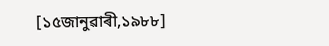[১৫জানুৱাৰী,১৯৮৮]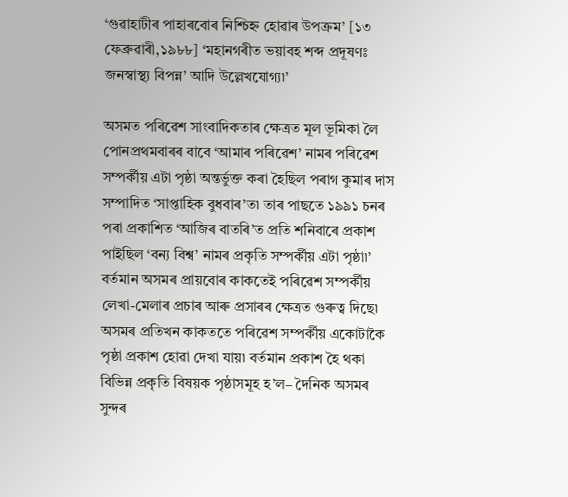‘গুৱাহাটীৰ পাহাৰবোৰ নিশ্চিহ্ন হোৱাৰ উপক্ৰম’ [১৩ ফেব্ৰুৱাৰী,১৯৮৮] ‘মহানগৰীত ভয়াবহ শব্দ প্ৰদূষণঃ জনস্বাস্থ্য বিপন্ন’ আদি উল্লেখযোগ্য৷’

অসমত পৰিৱেশ সাংবাদিকতাৰ ক্ষেত্ৰত মূল ভূমিকা লৈ পোনপ্ৰথমবাৰৰ বাবে ‘আমাৰ পৰিৱেশ’ নামৰ পৰিৱেশ সম্পৰ্কীয় এটা পৃষ্ঠা অন্তৰ্ভুক্ত কৰা হৈছিল পৰাগ কুমাৰ দাস সম্পাদিত ‘সাপ্তাহিক বুধবাৰ’ত৷ তাৰ পাছতে ১৯৯১ চনৰ পৰা প্ৰকাশিত ‘আজিৰ বাতৰি’ত প্ৰতি শনিবাৰে প্ৰকাশ পাইছিল ‘বন্য বিশ্ব’ নামৰ প্ৰকৃতি সম্পৰ্কীয় এটা পৃষ্ঠা৷’ বৰ্তমান অসমৰ প্ৰায়বোৰ কাকতেই পৰিৱেশ সম্পৰ্কীয় লেখা-মেলাৰ প্ৰচাৰ আৰু প্ৰসাৰৰ ক্ষেত্ৰত গুৰুত্ব দিছে৷ অসমৰ প্ৰতিখন কাকততে পৰিৱেশ সম্পৰ্কীয় একোটাকৈ পৃষ্ঠা প্ৰকাশ হোৱা দেখা যায়৷ বৰ্তমান প্ৰকাশ হৈ থকা বিভিন্ন প্ৰকৃতি বিষয়ক পৃষ্ঠাসমূহ হ’ল– দৈনিক অসমৰ সুন্দৰ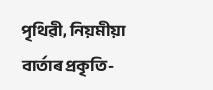পৃথিৱী, নিয়মীয়া বাৰ্তাৰ প্ৰকৃতি-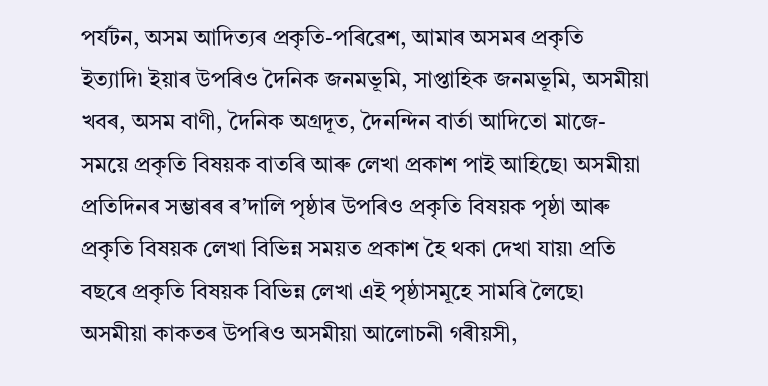পৰ্যটন, অসম আদিত্যৰ প্ৰকৃতি-পৰিৱেশ, আমাৰ অসমৰ প্ৰকৃতি ইত্যাদি৷ ইয়াৰ উপৰিও দৈনিক জনমভূমি, সাপ্তাহিক জনমভূমি, অসমীয়া খবৰ, অসম বাণী, দৈনিক অগ্ৰদূত, দৈনন্দিন বাৰ্তা আদিতো মাজে-সময়ে প্ৰকৃতি বিষয়ক বাতৰি আৰু লেখা প্ৰকাশ পাই আহিছে৷ অসমীয়া প্ৰতিদিনৰ সম্ভাৰৰ ৰ’দালি পৃষ্ঠাৰ উপৰিও প্ৰকৃতি বিষয়ক পৃষ্ঠা আৰু প্ৰকৃতি বিষয়ক লেখা বিভিন্ন সময়ত প্ৰকাশ হৈ থকা দেখা যায়৷ প্ৰতি বছৰে প্ৰকৃতি বিষয়ক বিভিন্ন লেখা এই পৃষ্ঠাসমূহে সামৰি লৈছে৷ অসমীয়া কাকতৰ উপৰিও অসমীয়া আলোচনী গৰীয়সী,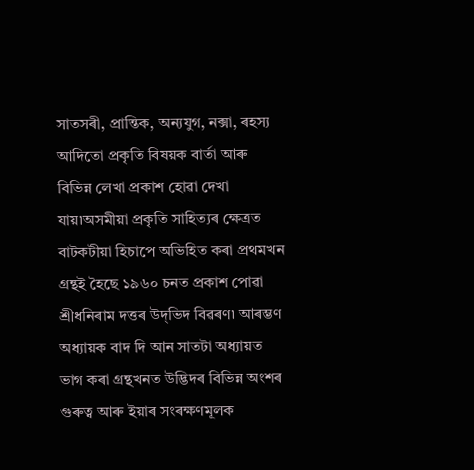সাতসৰী, প্ৰান্তিক, অন্যযুগ, নক্সা, ৰহস্য আদিতো প্ৰকৃতি বিষয়ক বাৰ্তা আৰু বিভিন্ন লেখা প্ৰকাশ হোৱা দেখা যায়৷অসমীয়া প্ৰকৃতি সাহিত্যৰ ক্ষেত্ৰত বাটকটীয়া হিচাপে অভিহিত কৰা প্ৰথমখন গ্ৰন্থই হৈছে ১৯৬০ চনত প্ৰকাশ পোৱা শ্ৰীধনিৰাম দত্তৰ উদ্‌ভিদ বিৱৰণ৷ আৰম্ভণ অধ্যায়ক বাদ দি আন সাতটা অধ্যায়ত ভাগ কৰা গ্ৰন্থখনত উদ্ভিদৰ বিভিন্ন অংশৰ গুৰুত্ব আৰু ইয়াৰ সংৰক্ষণমূলক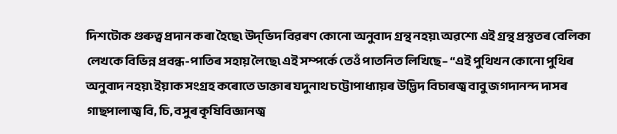দিশটোক গুৰুত্ব প্ৰদান কৰা হৈছে৷ উদ্‌ভিদ বিৱৰণ কোনো অনুবাদ গ্ৰন্থ নহয়৷ অৱশ্যে এই গ্ৰন্থ প্ৰস্তুতৰ বেলিকা লেখকে বিভিন্ন প্ৰবন্ধ-পাতিৰ সহায় লৈছে৷ এই সম্পৰ্কে তেওঁ পাতনিত লিখিছে– “এই পুথিখন কোনো পুথিৰ অনুবাদ নহয়৷ ইয়াক সংগ্ৰহ কৰোতে ডাক্তাৰ যদুনাথ চট্টোপাধ্যায়ৰ উদ্ভিদ বিচাৰজ্ব বাবু জগদানন্দ দাসৰ গাছপালাজ্ব বি, চি, বসুৰ কৃষিবিজ্ঞানজ্ব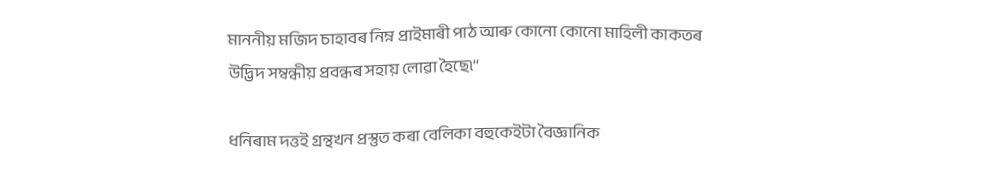মাননীয় মজিদ চাহাবৰ নিম্ন প্ৰাইমাৰী পাঠ আৰু কোনো কোনো মাহিলী কাকতৰ উদ্ভিদ সম্বন্ধীয় প্ৰবন্ধৰ সহায় লোৱা হৈছে৷’’

ধনিৰাম দত্তই গ্ৰন্থখন প্ৰস্তুত কৰা বেলিকা বহুকেইটা বৈজ্ঞানিক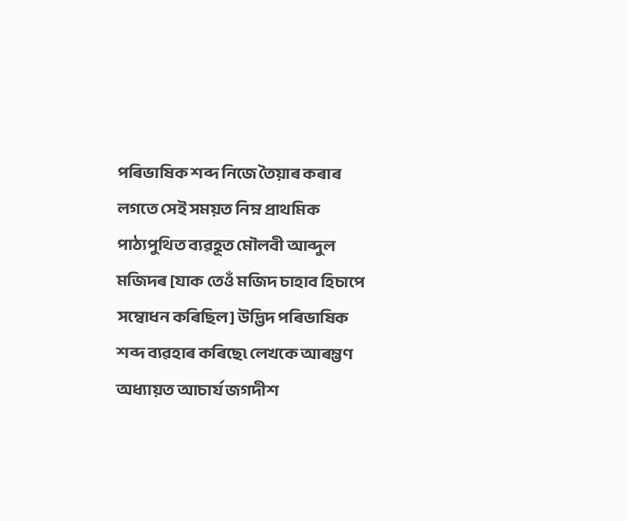পৰিভাষিক শব্দ নিজে তৈয়াৰ কৰাৰ লগতে সেই সময়ত নিম্ন প্ৰাথমিক পাঠ্যপুথিত ব্যৱহূত মৌলবী আব্দুল মজিদৰ [যাক তেওঁ মজিদ চাহাব হিচাপে সম্বোধন কৰিছিল] উদ্ভিদ পৰিভাষিক শব্দ ব্যৱহাৰ কৰিছে৷ লেখকে আৰম্ভণ অধ্যায়ত আচাৰ্য জগদীশ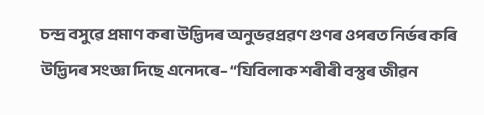চন্দ্ৰ বসুৱে প্ৰমাণ কৰা উদ্ভিদৰ অনুভৱপ্ৰৱণ গুণৰ ওপৰত নিৰ্ভৰ কৰি উদ্ভিদৰ সংজ্ঞা দিছে এনেদৰে– “যিবিলাক শৰীৰী বস্তুৰ জীৱন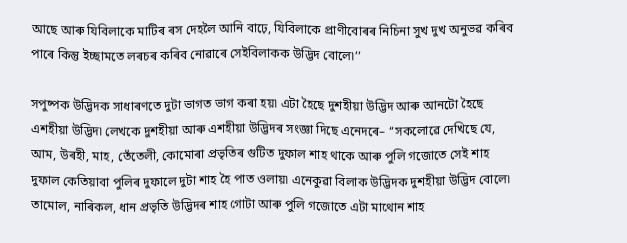আছে আৰু যিবিলাকে মাটিৰ ৰস দেহলৈ আনি বাঢ়ে, যিবিলাকে প্ৰাণীবোৰৰ নিচিনা সুখ দুখ অনুভৱ কৰিব পাৰে কিন্তু ইচ্ছামতে লৰচৰ কৰিব নোৱাৰে সেইবিলাকক উদ্ভিদ বোলে৷’’

সপুষ্পক উদ্ভিদক সাধাৰণতে দুটা ভাগত ভাগ কৰা হয়৷ এটা হৈছে দুশহীয়া উদ্ভিদ আৰু আনটো হৈছে এশহীয়া উদ্ভিদ৷ লেখকে দুশহীয়া আৰু এশহীয়া উদ্ভিদৰ সংজ্ঞা দিছে এনেদৰে– ‘‘সকলোৱে দেখিছে যে, আম, উৰহী, মাহ, তেঁতেলী, কোমোৰা প্ৰভৃতিৰ গুটিত দুফাল শাহ থাকে আৰু পুলি গজোতে সেই শাহ দুফাল কেতিয়াবা পুলিৰ দুফালে দুটা শাহ হৈ পাত ওলায়৷ এনেকুৱা বিলাক উদ্ভিদক দুশহীয়া উদ্ভিদ বোলে৷ তামোল, নাৰিকল, ধান প্ৰভৃতি উদ্ভিদৰ শাহ গোটা আৰু পুলি গজোতে এটা মাথোন শাহ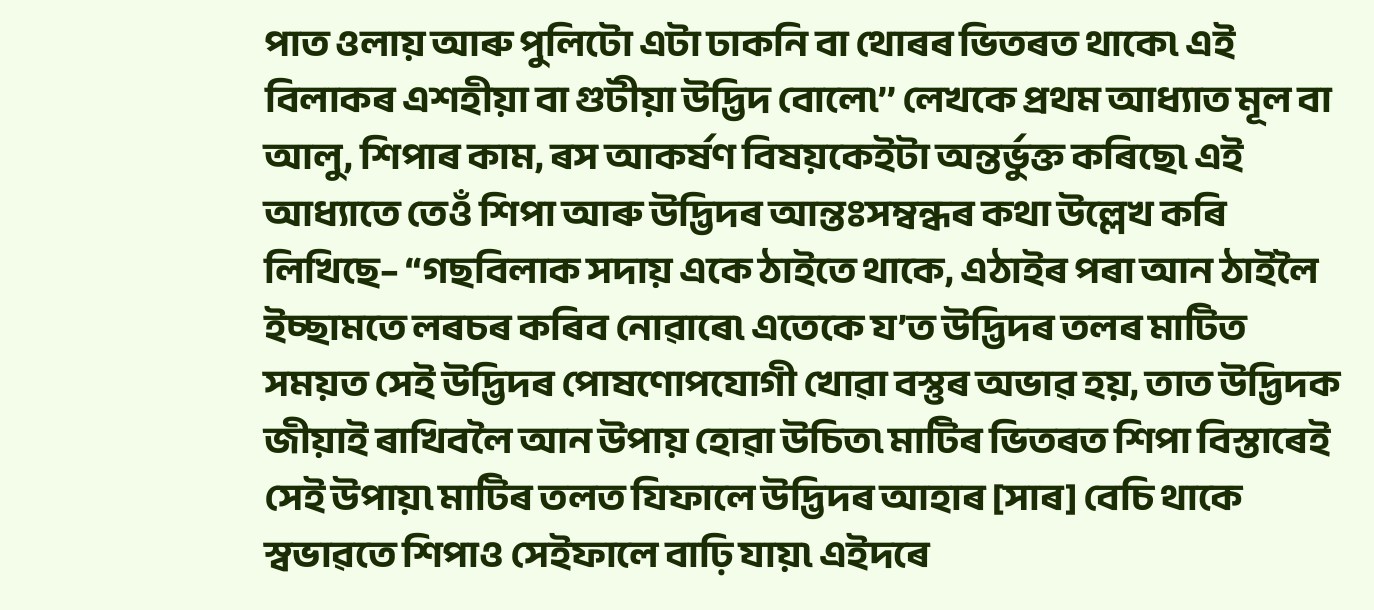পাত ওলায় আৰু পুলিটো এটা ঢাকনি বা থোৰৰ ভিতৰত থাকে৷ এই বিলাকৰ এশহীয়া বা গুটীয়া উদ্ভিদ বোলে৷’’ লেখকে প্ৰথম আধ্যাত মূল বা আলু, শিপাৰ কাম, ৰস আকৰ্ষণ বিষয়কেইটা অন্তৰ্ভুক্ত কৰিছে৷ এই আধ্যাতে তেওঁ শিপা আৰু উদ্ভিদৰ আন্তঃসম্বন্ধৰ কথা উল্লেখ কৰি লিখিছে– “গছবিলাক সদায় একে ঠাইতে থাকে, এঠাইৰ পৰা আন ঠাইলৈ ইচ্ছামতে লৰচৰ কৰিব নোৱাৰে৷ এতেকে য’ত উদ্ভিদৰ তলৰ মাটিত সময়ত সেই উদ্ভিদৰ পোষণোপযোগী খোৱা বস্তুৰ অভাৱ হয়, তাত উদ্ভিদক জীয়াই ৰাখিবলৈ আন উপায় হোৱা উচিত৷ মাটিৰ ভিতৰত শিপা বিস্তাৰেই সেই উপায়৷ মাটিৰ তলত যিফালে উদ্ভিদৰ আহাৰ [সাৰ] বেচি থাকে স্বভাৱতে শিপাও সেইফালে বাঢ়ি যায়৷ এইদৰে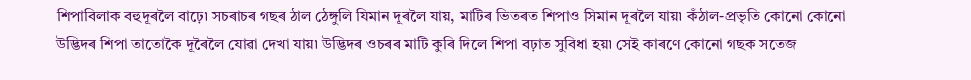শিপাবিলাক বহুদূৰলৈ বাঢ়ে৷ সচৰাচৰ গছৰ ঠাল ঠেঙ্গুলি যিমান দূৰলৈ যায়, মাটিৰ ভিতৰত শিপাও সিমান দূৰলৈ যায়৷ কঁঠাল-প্ৰভৃতি কোনো কোনো উদ্ভিদৰ শিপা তাতোকৈ দূৰৈলৈ যোৱা দেখা যায়৷ উদ্ভিদৰ ওচৰৰ মাটি কুৰি দিলে শিপা বঢ়াত সুবিধা হয়৷ সেই কাৰণে কোনো গছক সতেজ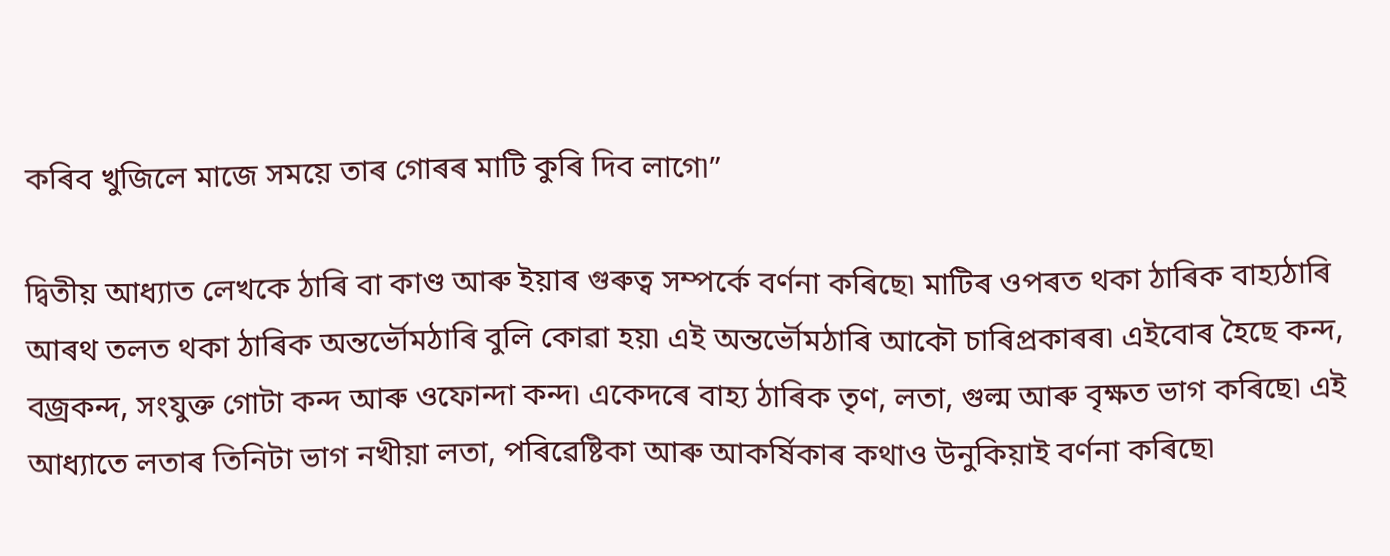কৰিব খুজিলে মাজে সময়ে তাৰ গোৰৰ মাটি কুৰি দিব লাগে৷”

দ্বিতীয় আধ্যাত লেখকে ঠাৰি বা কাণ্ড আৰু ইয়াৰ গুৰুত্ব সম্পৰ্কে বৰ্ণনা কৰিছে৷ মাটিৰ ওপৰত থকা ঠাৰিক বাহ্যঠাৰি আৰথ তলত থকা ঠাৰিক অন্তৰ্ভৌমঠাৰি বুলি কোৱা হয়৷ এই অন্তৰ্ভৌমঠাৰি আকৌ চাৰিপ্ৰকাৰৰ৷ এইবোৰ হৈছে কন্দ, বজ্ৰকন্দ, সংযুক্ত গোটা কন্দ আৰু ওফোন্দা কন্দ৷ একেদৰে বাহ্য ঠাৰিক তৃণ, লতা, গুল্ম আৰু বৃক্ষত ভাগ কৰিছে৷ এই আধ্যাতে লতাৰ তিনিটা ভাগ নখীয়া লতা, পৰিৱেষ্টিকা আৰু আকৰ্ষিকাৰ কথাও উনুকিয়াই বৰ্ণনা কৰিছে৷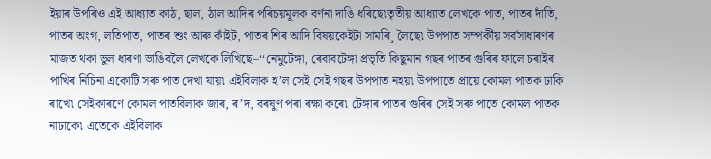ইয়াৰ উপৰিও এই আধ্যাত কাঠ, ছাল, ঠাল আদিৰ পৰিচয়মূলক বৰ্ণনা দাঙি ধৰিছে৷তৃতীয় আধ্যাত লেখকে পাত, পাতৰ দাঁতি, পাতৰ অংগ, লতিপাত, পাতৰ শুং আৰু কাঁইট, পাতৰ শিৰ আদি বিষয়কেইটা সামৰি¸ লৈছে৷ উপপাত সম্পৰ্কীয় সৰ্বসাধাৰণৰ মাজত থকা ভুল ধাৰণা ভাঙিবলৈ লেখকে লিখিছে–‘‘নেমুটেঙ্গা, ৰেবাবটেঙ্গা প্ৰভৃতি কিছুমান গছৰ পাতৰ গুৰিৰ ফালে চৰাইৰ পাখিৰ নিচিনা একোটি সৰু পাত দেখা যায়৷ এইবিলাক হ’ল সেই সেই গছৰ উপপাত নহয়৷ উপপাতে প্ৰায়ে কোমল পাতক ঢাকি ৰাখে৷ সেইকাৰণে কোমল পাতবিলাক জাৰ, ৰ’দ, বৰষুণ পৰা ৰক্ষা কৰে৷ টেঙ্গাৰ পাতৰ গুৰিৰ সেই সৰু পাতে কোমল পাতক নাঢাকে৷ এতেকে এইবিলাক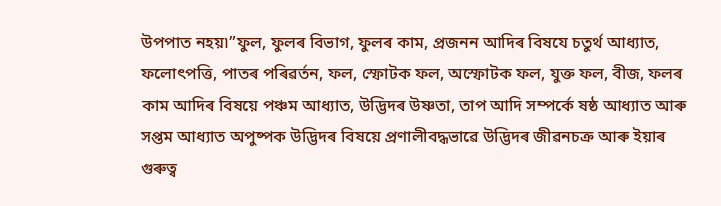উপপাত নহয়৷”ফুল, ফুলৰ বিভাগ, ফুলৰ কাম, প্ৰজনন আদিৰ বিষযে চতুৰ্থ আধ্যাত, ফলোৎপত্তি, পাতৰ পৰিৱৰ্তন, ফল, স্ফোটক ফল, অস্ফোটক ফল, যুক্ত ফল, বীজ, ফলৰ কাম আদিৰ বিষয়ে পঞ্চম আধ্যাত, উদ্ভিদৰ উষ্ণতা, তাপ আদি সম্পৰ্কে ষষ্ঠ আধ্যাত আৰু সপ্তম আধ্যাত অপুষ্পক উদ্ভিদৰ বিষয়ে প্ৰণালীবদ্ধভাৱে উদ্ভিদৰ জীৱনচক্ৰ আৰু ইয়াৰ গুৰুত্ব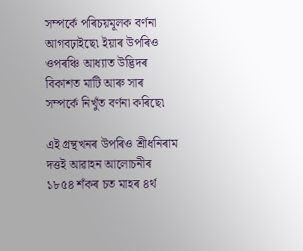সম্পৰ্কে পৰিচয়মূলক বৰ্ণনা আগবঢ়াইছে৷ ইয়াৰ উপৰিও ওপৰঞ্চি আধ্যাত উদ্ভিদৰ বিকাশত মাটি আৰু সাৰ সম্পৰ্কে নিখুঁত বৰ্ণনা কৰিছে৷

এই গ্ৰন্থখনৰ উপৰিও শ্ৰীধনিৰাম দত্তই আৱাহন আলোচনীৰ ১৮৫৪ শঁকৰ চত মাহৰ ৪র্থ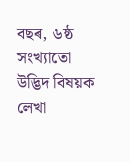বছৰ, ৬ষ্ঠ সংখ্যাতো উদ্ভিদ বিষয়ক লেখা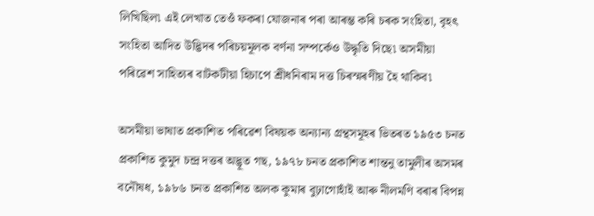লিখিছিল৷ এই লেখাত তেওঁ ফকৰা যোজনাৰ পৰা আৰম্ভ কৰি চৰক সংহিতা, বৃহৎ সংহিতা আদিত উদ্ভিদৰ পৰিচয়মূলক বৰ্ণনা সম্পৰ্কেও উদ্ধৃতি দিছে৷ অসমীয়া পৰিৱেশ সাহিত্যৰ বাটকটীয়া হিচাপে শ্ৰীধনিৰাম দত্ত চিৰস্মৰণীয় হৈ থাকিব৷

অসমীয়া ভাষাত প্ৰকাশিত পৰিৱেশ বিষয়ক অন্যান্য গ্ৰন্থসমূহৰ ভিতৰত ১৯৫৩ চনত প্ৰকাশিত কুমুদ চন্দ্ৰ দত্তৰ অদ্ভূত গছ, ১৯৭৮ চনত প্ৰকাশিত শান্তনু তামুলীৰ অসমৰ বনৌষধ, ১৯৮৬ চনত প্ৰকাশিত অলক কুমাৰ বুঢ়াগোহাঁই আৰু নীলমণি বৰাৰ বিপন্ন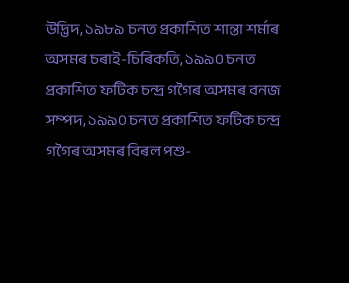উদ্ভিদ, ১৯৮৯ চনত প্ৰকাশিত শান্তা শৰ্মাৰ অসমৰ চৰাই-চিৰিকতি, ১৯৯০ চনত প্ৰকাশিত ফটিক চন্দ্ৰ গগৈৰ অসমৰ বনজ সম্পদ, ১৯৯০ চনত প্ৰকাশিত ফটিক চন্দ্ৰ গগৈৰ অসমৰ বিৰল পশু-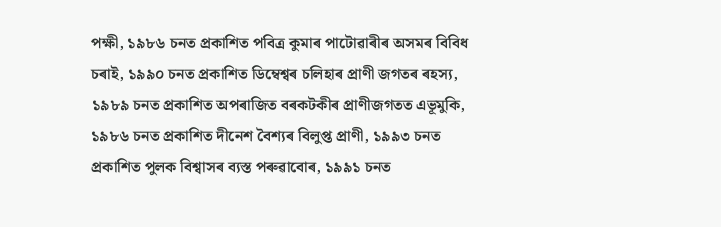পক্ষী, ১৯৮৬ চনত প্ৰকাশিত পবিত্ৰ কুমাৰ পাটোৱাৰীৰ অসমৰ বিবিধ চৰাই, ১৯৯০ চনত প্ৰকাশিত ডিম্বেশ্বৰ চলিহাৰ প্ৰাণী জগতৰ ৰহস্য, ১৯৮৯ চনত প্ৰকাশিত অপৰাজিত বৰকটকীৰ প্ৰাণীজগতত এভূমুকি, ১৯৮৬ চনত প্ৰকাশিত দীনেশ বৈশ্যৰ বিলুপ্ত প্ৰাণী, ১৯৯৩ চনত প্ৰকাশিত পুলক বিশ্বাসৰ ব্যস্ত পৰুৱাবোৰ, ১৯৯১ চনত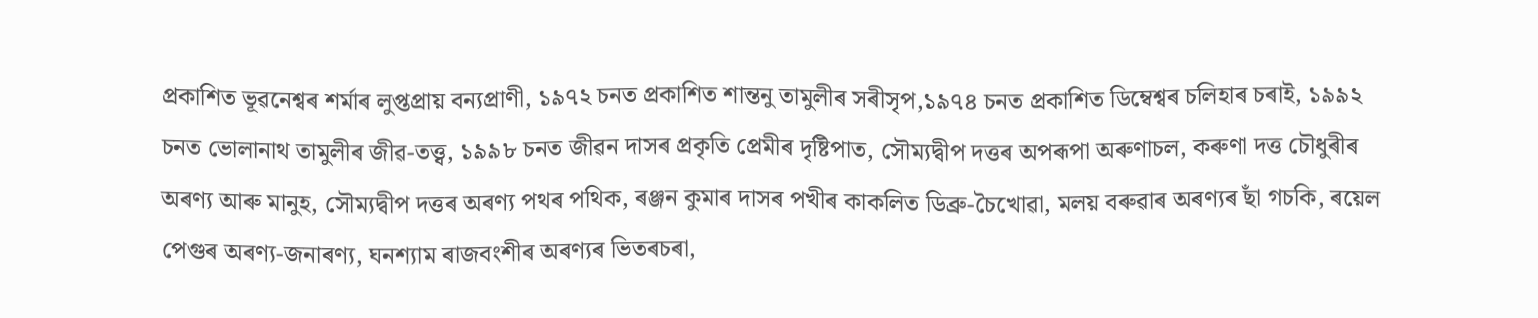প্ৰকাশিত ভূৱনেশ্বৰ শৰ্মাৰ লুপ্তপ্ৰায় বন্যপ্ৰাণী, ১৯৭২ চনত প্ৰকাশিত শান্তনু তামুলীৰ সৰীসৃপ,১৯৭৪ চনত প্ৰকাশিত ডিম্বেশ্বৰ চলিহাৰ চৰাই, ১৯৯২ চনত ভোলানাথ তামুলীৰ জীৱ-তত্ত্ব, ১৯৯৮ চনত জীৱন দাসৰ প্ৰকৃতি প্ৰেমীৰ দৃষ্টিপাত, সৌম্যদ্বীপ দত্তৰ অপৰূপা অৰুণাচল, কৰুণা দত্ত চৌধুৰীৰ অৰণ্য আৰু মানুহ, সৌম্যদ্বীপ দত্তৰ অৰণ্য পথৰ পথিক, ৰঞ্জন কুমাৰ দাসৰ পখীৰ কাকলিত ডিব্ৰু-চৈখোৱা, মলয় বৰুৱাৰ অৰণ্যৰ ছাঁ গচকি, ৰয়েল পেগুৰ অৰণ্য-জনাৰণ্য, ঘনশ্যাম ৰাজবংশীৰ অৰণ্যৰ ভিতৰচৰা,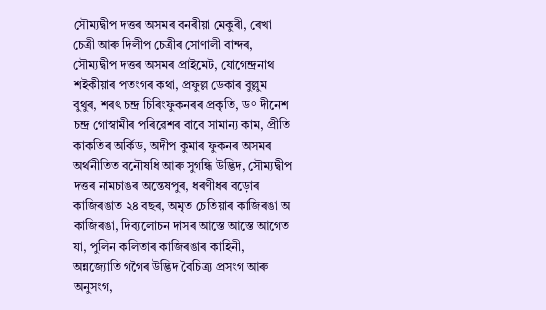সৌম্যদ্বীপ দত্তৰ অসমৰ বনৰীয়া মেকুৰী, ৰেখা চেত্ৰী আৰু দিলীপ চেত্ৰীৰ সোণালী বান্দৰ, সৌম্যদ্বীপ দত্তৰ অসমৰ প্ৰাইমেট, যোগেন্দ্ৰনাথ শইকীয়াৰ পতংগৰ কথা, প্ৰফুল্ল ডেকাৰ বুল্লুম বুথুৰ, শৰৎ চন্দ্ৰ চিৰিংফুকনৰৰ প্ৰকৃতি, ড° দীনেশ চন্দ্ৰ গোস্বামীৰ পৰিৱেশৰ বাবে সামান্য কাম, প্ৰীতি কাকতিৰ অৰ্কিড, অদীপ কুমাৰ ফুকনৰ অসমৰ অৰ্থনীতিত বনৌষধি আৰু সুগন্ধি উদ্ভিদ, সৌম্যদ্বীপ দত্তৰ নামচাঙৰ অন্তেষপুৰ, ধৰণীধৰ বড়োৰ কাজিৰঙাত ২৪ বছৰ, অমৃত চেতিয়াৰ কাজিৰঙা অ কাজিৰঙা, দিব্যলোচন দাসৰ আস্তে আস্তে আগেত যা, পুলিন কলিতাৰ কাজিৰঙাৰ কাহিনী, অন্নজ্যোতি গগৈৰ উদ্ভিদ বৈচিত্ৰ্য প্ৰসংগ আৰু অনুসংগ,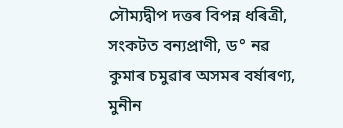সৌম্যদ্বীপ দত্তৰ বিপন্ন ধৰিত্ৰী, সংকটত বন্যপ্ৰাণী, ড° নৱ কুমাৰ চমুৱাৰ অসমৰ বৰ্ষাৰণ্য, মুনীন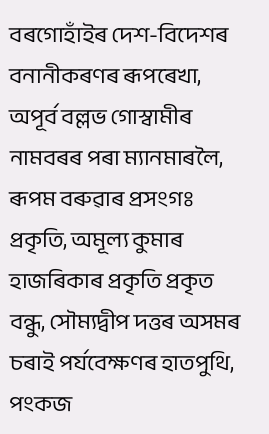বৰগোহাঁইৰ দেশ-বিদেশৰ বনানীকৰণৰ ৰূপৰেখা, অপূৰ্ব বল্লভ গোস্বামীৰ নামবৰৰ পৰা ম্যানমাৰলৈ, ৰূপম বৰুৱাৰ প্ৰসংগঃ প্ৰকৃতি, অমূল্য কুমাৰ হাজৰিকাৰ প্ৰকৃতি প্ৰকৃত বন্ধু, সৌম্যদ্বীপ দত্তৰ অসমৰ চৰাই পৰ্যবেক্ষণৰ হাতপুথি, পংকজ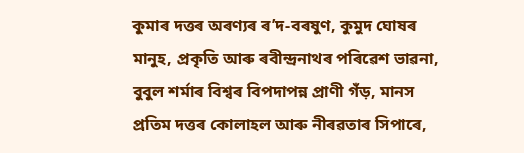কুমাৰ দত্তৰ অৰণ্যৰ ৰ’দ-বৰষুণ, কুমুদ ঘোষৰ মানুহ, প্ৰকৃতি আৰু ৰবীন্দ্ৰনাথৰ পৰিৱেশ ভাৱনা, বুবুল শৰ্মাৰ বিশ্বৰ বিপদাপন্ন প্ৰাণী গঁড়, মানস প্ৰতিম দত্তৰ কোলাহল আৰু নীৰৱতাৰ সিপাৰে,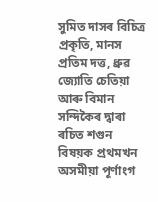সুমিত দাসৰ বিচিত্ৰ প্ৰকৃতি, মানস প্ৰতিম দত্ত, ধ্ৰুৱ জ্যোতি চেতিয়া আৰু বিমান সন্দিকৈৰ দ্বাৰা ৰচিত শগুন বিষয়ক প্ৰথমখন অসমীয়া পূৰ্ণাংগ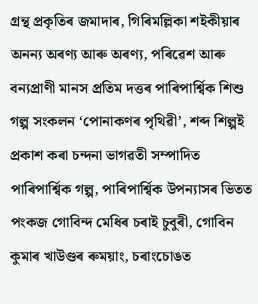গ্ৰন্থ প্ৰকৃতিৰ জমাদাৰ, গিৰিমল্লিকা শইকীয়াৰ অনন্য অৰণ্য আৰু অৰণ্য, পৰিৱেশ আৰু বন্যপ্ৰাণী মানস প্ৰতিম দত্তৰ পাৰিপার্শ্বিক শিশু গল্প সংকলন ‘পোনাকণৰ পৃথিৱী’, শব্দ শিল্পই প্রকাশ কৰা চন্দনা ভাগৱতী সম্পাদিত পাৰিপার্শ্বিক গল্প, পাৰিপার্শ্বিক উপন্যাসৰ ভিতত পংকজ গোবিন্দ মেধিৰ চৰাই চুবুৰী, গোবিন কুমাৰ খাউণ্ডৰ ৰুময়াং, চৰাংচোঙত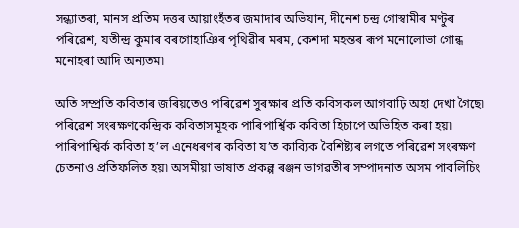সন্ধ্যাতৰা, মানস প্রতিম দত্তৰ আয়াংহঁতৰ জমাদাৰ অভিযান, দীনেশ চন্দ্র গোস্বামীৰ মণ্টুৰ পৰিৱেশ, যতীন্দ্র কুমাৰ বৰগোহাঞিৰ পৃথিৱীৰ মৰম, কেশদা মহন্তৰ ৰূপ মনোলোভা গোন্ধ মনোহৰা আদি অন্যতম৷

অতি সম্প্ৰতি কবিতাৰ জৰিয়তেও পৰিৱেশ সুৰক্ষাৰ প্ৰতি কবিসকল আগবাঢ়ি অহা দেখা গৈছে৷ পৰিৱেশ সংৰক্ষণকেন্দ্ৰিক কবিতাসমূহক পাৰিপার্শ্বিক কবিতা হিচাপে অভিহিত কৰা হয়৷ পাৰিপাশ্বিৰ্ক কবিতা হ’ল এনেধৰণৰ কবিতা য’ত কাব্যিক বৈশিষ্ট্যৰ লগতে পৰিৱেশ সংৰক্ষণ চেতনাও প্ৰতিফলিত হয়৷ অসমীয়া ভাষাত প্ৰকল্প ৰঞ্জন ভাগৱতীৰ সম্পাদনাত অসম পাবলিচিং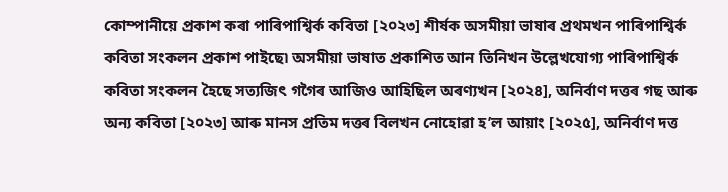কোম্পানীয়ে প্ৰকাশ কৰা পাৰিপাশ্বিৰ্ক কবিতা [২০২৩] শীৰ্ষক অসমীয়া ভাষাৰ প্ৰথমখন পাৰিপাশ্বিৰ্ক কবিতা সংকলন প্ৰকাশ পাইছে৷ অসমীয়া ভাষাত প্ৰকাশিত আন তিনিখন উল্লেখযোগ্য পাৰিপাশ্বিৰ্ক কবিতা সংকলন হৈছে সত্যজিৎ গগৈৰ আজিও আহিছিল অৰণ্যখন [২০২৪], অনিৰ্বাণ দত্তৰ গছ আৰু অন্য কবিতা [২০২৩] আৰু মানস প্ৰতিম দত্তৰ বিলখন নোহোৱা হ’ল আয়াং [২০২৫], অনির্বাণ দত্ত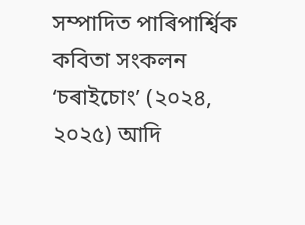সম্পাদিত পাৰিপার্শ্বিক কবিতা সংকলন ‘চৰাইচোং’ (২০২৪, ২০২৫) আদি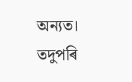অন্যত। তদুপৰি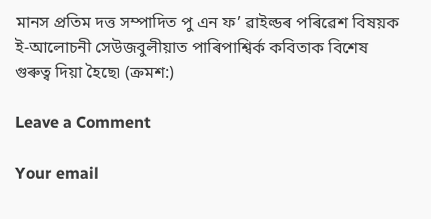মানস প্ৰতিম দত্ত সম্পাদিত পু এন ফ’ ৱাইল্ডৰ পৰিৱেশ বিষয়ক ই-আলোচনী সেউজবুলীয়াত পাৰিপাশ্বিৰ্ক কবিতাক বিশেষ গুৰুত্ব দিয়া হৈছে৷ (ক্রমশ:)

Leave a Comment

Your email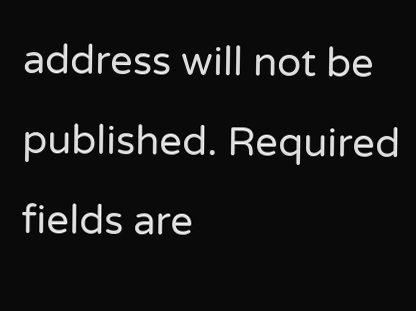address will not be published. Required fields are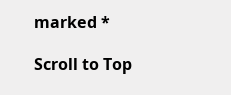marked *

Scroll to Top